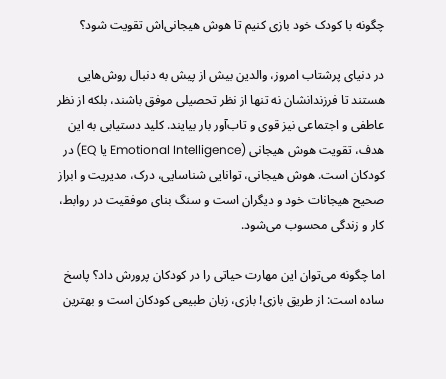چگونه با کودک خود بازی کنیم تا هوش هیجانی‌اش تقویت شود؟

در دنیای پرشتاب امروز، والدین بیش از پیش به دنبال روش‌هایی هستند تا فرزندانشان نه تنها از نظر تحصیلی موفق باشند، بلکه از نظر عاطفی و اجتماعی نیز قوی و تاب‌آور بار بیایند. کلید دستیابی به این هدف، تقویت هوش هیجانی (Emotional Intelligence یا EQ) در کودکان است. هوش هیجانی، توانایی شناسایی، درک، مدیریت و ابراز صحیح هیجانات خود و دیگران است و سنگ بنای موفقیت در روابط، کار و زندگی محسوب می‌شود.

اما چگونه می‌توان این مهارت حیاتی را در کودکان پرورش داد؟ پاسخ ساده است: از طریق بازی! بازی، زبان طبیعی کودکان است و بهترین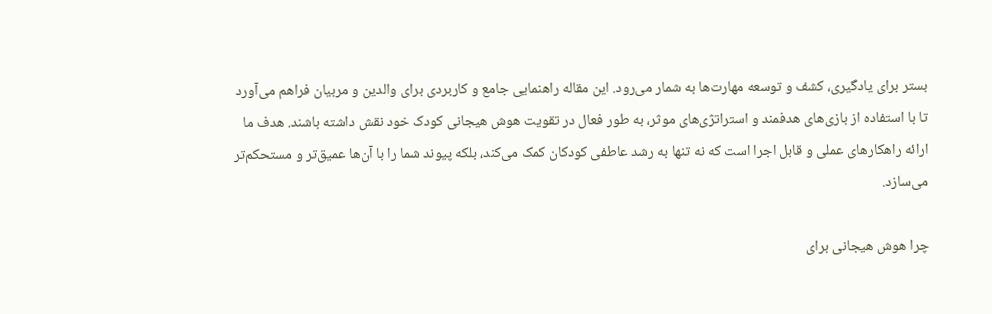بستر برای یادگیری، کشف و توسعه مهارت‌ها به شمار می‌رود. این مقاله راهنمایی جامع و کاربردی برای والدین و مربیان فراهم می‌آورد تا با استفاده از بازی‌های هدفمند و استراتژی‌های موثر، به طور فعال در تقویت هوش هیجانی کودک خود نقش داشته باشند. هدف ما ارائه راهکارهای عملی و قابل اجرا است که نه تنها به رشد عاطفی کودکان کمک می‌کند، بلکه پیوند شما را با آن‌ها عمیق‌تر و مستحکم‌تر می‌سازد.

چرا هوش هیجانی برای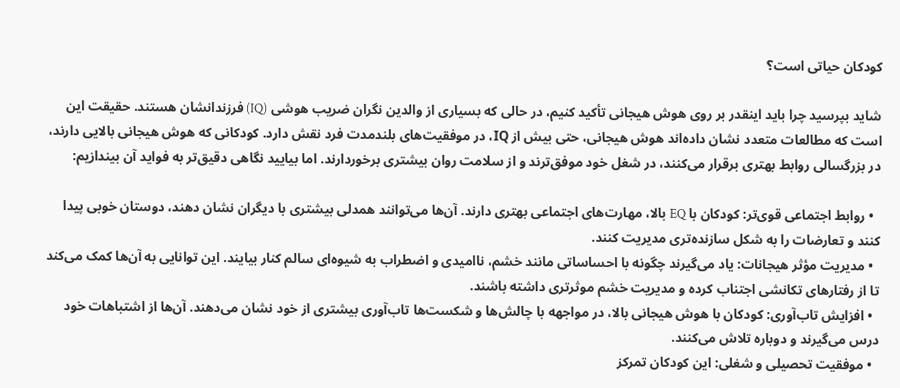کودکان حیاتی است؟

شاید بپرسید چرا باید اینقدر بر روی هوش هیجانی تأکید کنیم، در حالی که بسیاری از والدین نگران ضریب هوشی (IQ) فرزندانشان هستند. حقیقت این است که مطالعات متعدد نشان داده‌اند هوش هیجانی، حتی بیش از IQ، در موفقیت‌های بلندمدت فرد نقش دارد. کودکانی که هوش هیجانی بالایی دارند، در بزرگسالی روابط بهتری برقرار می‌کنند، در شغل خود موفق‌ترند و از سلامت روان بیشتری برخوردارند. اما بیایید نگاهی دقیق‌تر به فواید آن بیندازیم:

  • روابط اجتماعی قوی‌تر: کودکان با EQ بالا، مهارت‌های اجتماعی بهتری دارند. آن‌ها می‌توانند همدلی بیشتری با دیگران نشان دهند، دوستان خوبی پیدا کنند و تعارضات را به شکل سازنده‌تری مدیریت کنند.
  • مدیریت مؤثر هیجانات: یاد می‌گیرند چگونه با احساساتی مانند خشم، ناامیدی و اضطراب به شیوه‌ای سالم کنار بیایند. این توانایی به آن‌ها کمک می‌کند تا از رفتارهای تکانشی اجتناب کرده و مدیریت خشم موثرتری داشته باشند.
  • افزایش تاب‌آوری: کودکان با هوش هیجانی بالا، در مواجهه با چالش‌ها و شکست‌ها تاب‌آوری بیشتری از خود نشان می‌دهند. آن‌ها از اشتباهات خود درس می‌گیرند و دوباره تلاش می‌کنند.
  • موفقیت تحصیلی و شغلی: این کودکان تمرکز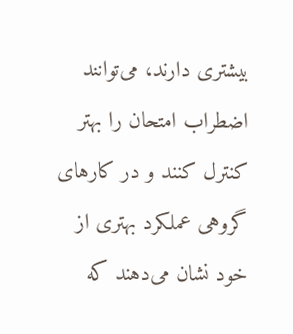بیشتری دارند، می‌توانند اضطراب امتحان را بهتر کنترل کنند و در کارهای گروهی عملکرد بهتری از خود نشان می‌دهند که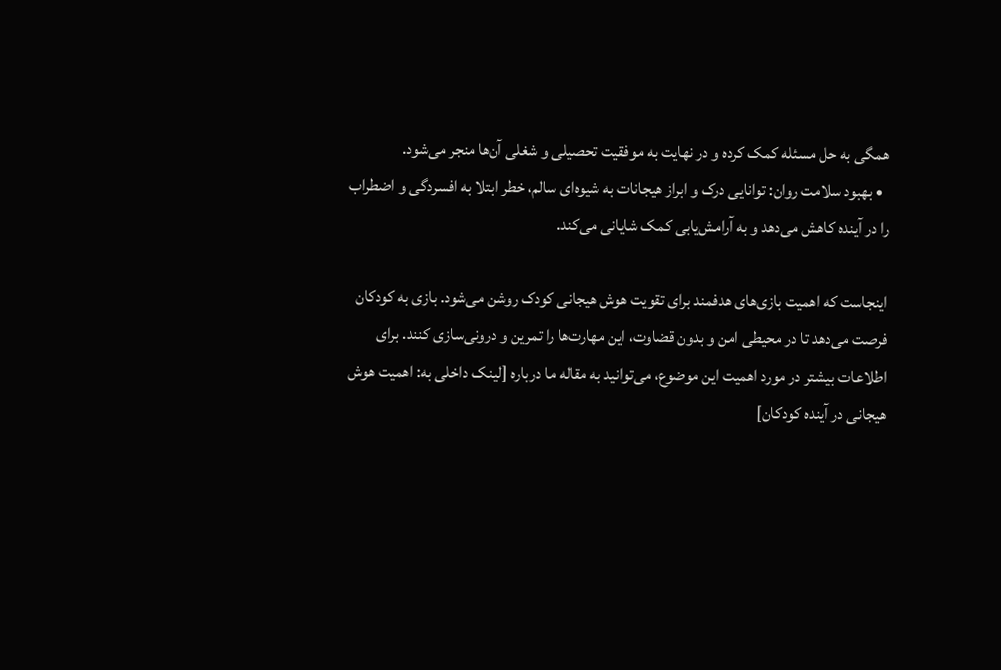همگی به حل مسئله کمک کرده و در نهایت به موفقیت تحصیلی و شغلی آن‌ها منجر می‌شود.
  • بهبود سلامت روان: توانایی درک و ابراز هیجانات به شیوه‌ای سالم، خطر ابتلا به افسردگی و اضطراب را در آینده کاهش می‌دهد و به آرامش‌یابی کمک شایانی می‌کند.

اینجاست که اهمیت بازی‌های هدفمند برای تقویت هوش هیجانی کودک روشن می‌شود. بازی به کودکان فرصت می‌دهد تا در محیطی امن و بدون قضاوت، این مهارت‌ها را تمرین و درونی‌سازی کنند. برای اطلاعات بیشتر در مورد اهمیت این موضوع، می‌توانید به مقاله ما درباره [لینک داخلی به: اهمیت هوش هیجانی در آینده کودکان]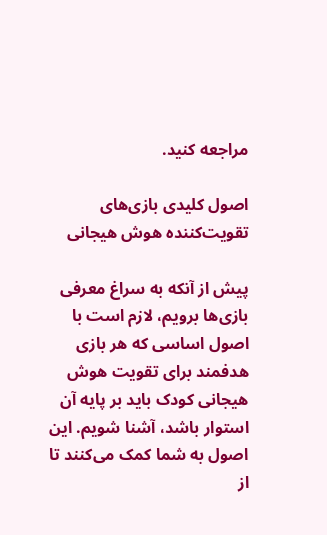مراجعه کنید.

اصول کلیدی بازی‌های تقویت‌کننده هوش هیجانی

پیش از آنکه به سراغ معرفی بازی‌ها برویم، لازم است با اصول اساسی که هر بازی هدفمند برای تقویت هوش هیجانی کودک باید بر پایه آن استوار باشد، آشنا شویم. این اصول به شما کمک می‌کنند تا از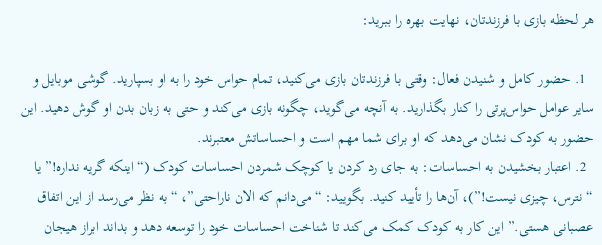هر لحظه بازی با فرزندتان، نهایت بهره را ببرید:

  1. حضور کامل و شنیدن فعال: وقتی با فرزندتان بازی می‌کنید، تمام حواس خود را به او بسپارید. گوشی موبایل و سایر عوامل حواس‌پرتی را کنار بگذارید. به آنچه می‌گوید، چگونه بازی می‌کند و حتی به زبان بدن او گوش دهید. این حضور به کودک نشان می‌دهد که او برای شما مهم است و احساساتش معتبرند.
  2. اعتبار بخشیدن به احساسات: به جای رد کردن یا کوچک شمردن احساسات کودک (“اینکه گریه نداره!” یا “نترس، چیزی نیست!”)، آن‌ها را تأیید کنید. بگویید: “می‌دانم که الان ناراحتی”، “به نظر می‌رسد از این اتفاق عصبانی هستی.” این کار به کودک کمک می‌کند تا شناخت احساسات خود را توسعه دهد و بداند ابراز هیجان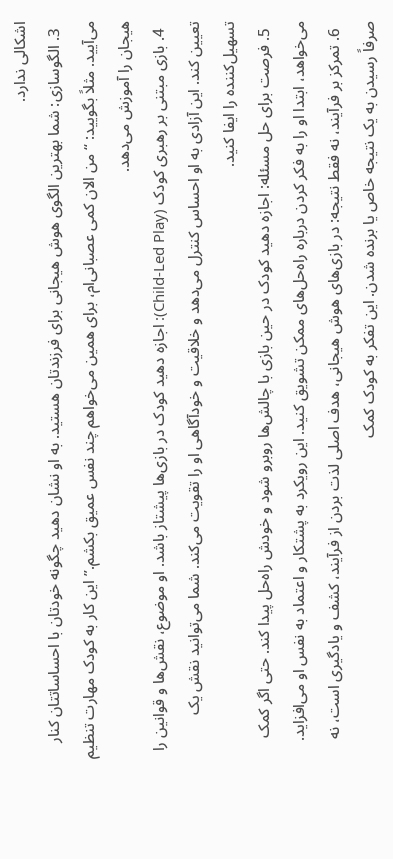اشکالی ندارد.
  3. الگوسازی: شما بهترین الگوی هوش هیجانی برای فرزندتان هستید. به او نشان دهید چگونه خودتان با احساساتتان کنار می‌آیید. مثلاً بگویید: “من الان کمی عصبانی‌ام، برای همین می‌خواهم چند نفس عمیق بکشم.” این کار به کودک مهارت تنظیم هیجان را آموزش می‌دهد.
  4. بازی مبتنی بر رهبری کودک (Child-Led Play): اجازه دهید کودک در بازی‌ها پیشتاز باشد. او موضوع، نقش‌ها و قوانین را تعیین کند. این آزادی به او احساس کنترل می‌دهد و خلاقیت و خودآگاهی او را تقویت می‌کند. شما می‌توانید نقش یک تسهیل‌کننده را ایفا کنید.
  5. فرصت برای حل مسئله: اجازه دهید کودک در حین بازی با چالش‌ها روبرو شود و خودش راه‌حل پیدا کند. حتی اگر کمک می‌خواهد، ابتدا او را به فکر کردن درباره راه‌حل‌های ممکن تشویق کنید. این رویکرد به پشتکار و اعتماد به نفس او می‌افزاید.
  6. تمرکز بر فرآیند، نه فقط نتیجه: در بازی‌های هوش هیجانی، هدف اصلی لذت بردن از فرآیند، کشف و یادگیری است، نه صرفاً رسیدن به یک نتیجه خاص یا برنده شدن. این تفکر به کودک کمک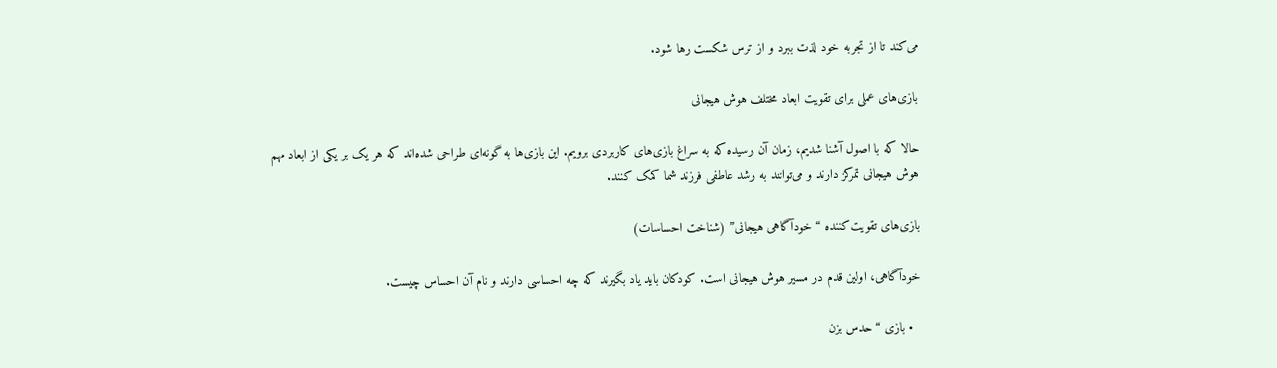می‌کند تا از تجربه خود لذت ببرد و از ترس شکست رها شود.

بازی‌های عملی برای تقویت ابعاد مختلف هوش هیجانی

حالا که با اصول آشنا شدیم، زمان آن رسیده که به سراغ بازی‌های کاربردی برویم. این بازی‌ها به گونه‌ای طراحی شده‌اند که هر یک بر یکی از ابعاد مهم هوش هیجانی تمرکز دارند و می‌توانند به رشد عاطفی فرزند شما کمک کنند.

بازی‌های تقویت‌کننده “خودآگاهی هیجانی” (شناخت احساسات)

خودآگاهی، اولین قدم در مسیر هوش هیجانی است. کودکان باید یاد بگیرند که چه احساسی دارند و نام آن احساس چیست.

  • بازی “حدس بزن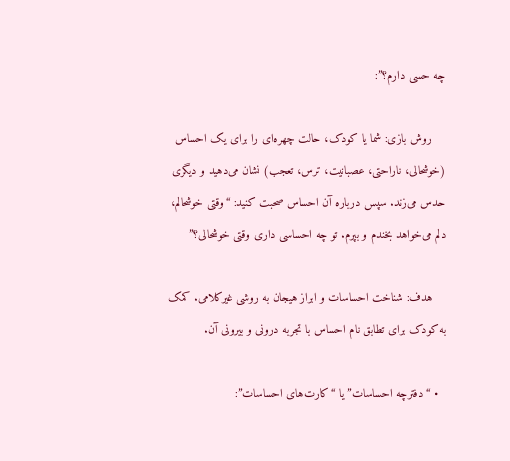چه حسی دارم؟”:

    روش بازی: شما یا کودک، حالت چهره‌ای را برای یک احساس (خوشحالی، ناراحتی، عصبانیت، ترس، تعجب) نشان می‌دهید و دیگری حدس می‌زند. سپس درباره آن احساس صحبت کنید: “وقتی خوشحالم، دلم می‌خواهد بخندم و بپرم. تو چه احساسی داری وقتی خوشحالی؟”

    هدف: شناخت احساسات و ابراز هیجان به روشی غیرکلامی. کمک به کودک برای تطابق نام احساس با تجربه درونی و بیرونی آن.

  • “دفترچه احساسات” یا “کارت‌های احساسات”: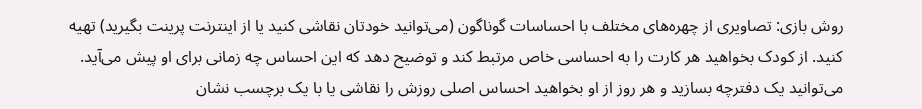روش بازی: تصاویری از چهره‌های مختلف با احساسات گوناگون (می‌توانید خودتان نقاشی کنید یا از اینترنت پرینت بگیرید) تهیه کنید. از کودک بخواهید هر کارت را به احساسی خاص مرتبط کند و توضیح دهد که این احساس چه زمانی برای او پیش می‌آید. می‌توانید یک دفترچه بسازید و هر روز از او بخواهید احساس اصلی روزش را نقاشی یا با یک برچسب نشان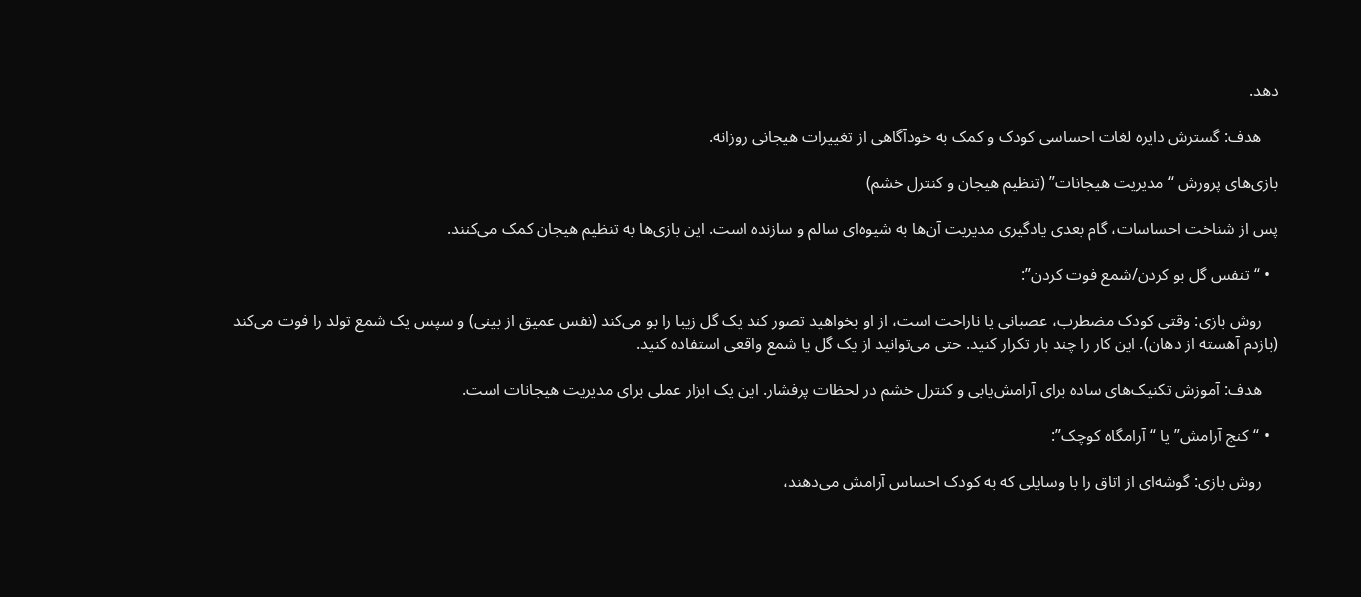دهد.

    هدف: گسترش دایره لغات احساسی کودک و کمک به خودآگاهی از تغییرات هیجانی روزانه.

بازی‌های پرورش “مدیریت هیجانات” (تنظیم هیجان و کنترل خشم)

پس از شناخت احساسات، گام بعدی یادگیری مدیریت آن‌ها به شیوه‌ای سالم و سازنده است. این بازی‌ها به تنظیم هیجان کمک می‌کنند.

  • “تنفس گل بو کردن/شمع فوت کردن”:

    روش بازی: وقتی کودک مضطرب، عصبانی یا ناراحت است، از او بخواهید تصور کند یک گل زیبا را بو می‌کند (نفس عمیق از بینی) و سپس یک شمع تولد را فوت می‌کند (بازدم آهسته از دهان). این کار را چند بار تکرار کنید. حتی می‌توانید از یک گل یا شمع واقعی استفاده کنید.

    هدف: آموزش تکنیک‌های ساده برای آرامش‌یابی و کنترل خشم در لحظات پرفشار. این یک ابزار عملی برای مدیریت هیجانات است.

  • “کنج آرامش” یا “آرامگاه کوچک”:

    روش بازی: گوشه‌ای از اتاق را با وسایلی که به کودک احساس آرامش می‌دهند،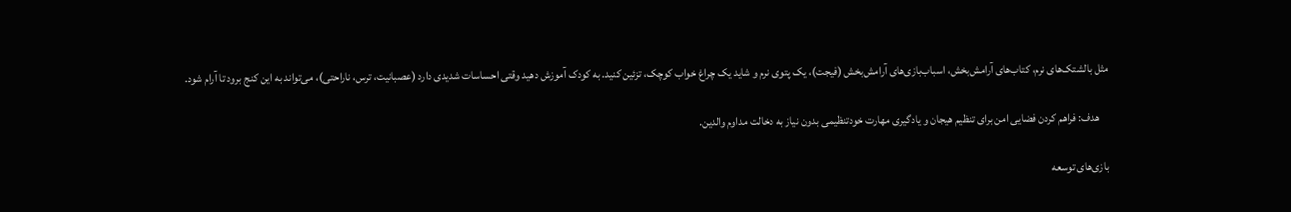مثل بالشتک‌های نرم، کتاب‌های آرامش‌بخش، اسباب‌بازی‌های آرامش‌بخش (فیجت)، یک پتوی نرم و شاید یک چراغ خواب کوچک، تزئین کنید. به کودک آموزش دهید وقتی احساسات شدیدی دارد (عصبانیت، ترس، ناراحتی)، می‌تواند به این کنج برود تا آرام شود.

    هدف: فراهم کردن فضایی امن برای تنظیم هیجان و یادگیری مهارت خودتنظیمی بدون نیاز به دخالت مداوم والدین.

بازی‌های توسعه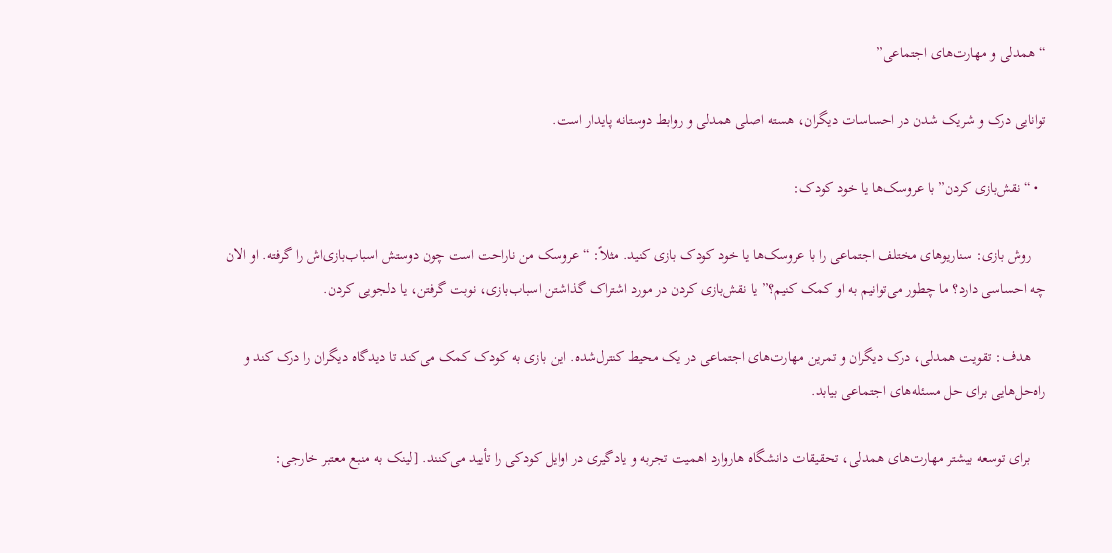“همدلی و مهارت‌های اجتماعی”

توانایی درک و شریک شدن در احساسات دیگران، هسته اصلی همدلی و روابط دوستانه پایدار است.

  • “نقش‌بازی کردن” با عروسک‌ها یا خود کودک:

    روش بازی: سناریوهای مختلف اجتماعی را با عروسک‌ها یا خود کودک بازی کنید. مثلاً: “عروسک من ناراحت است چون دوستش اسباب‌بازی‌اش را گرفته. او الان چه احساسی دارد؟ ما چطور می‌توانیم به او کمک کنیم؟” یا نقش‌بازی کردن در مورد اشتراک گذاشتن اسباب‌بازی، نوبت گرفتن، یا دلجویی کردن.

    هدف: تقویت همدلی، درک دیگران و تمرین مهارت‌های اجتماعی در یک محیط کنترل‌شده. این بازی به کودک کمک می‌کند تا دیدگاه دیگران را درک کند و راه‌حل‌هایی برای حل مسئله‌های اجتماعی بیابد.

    برای توسعه بیشتر مهارت‌های همدلی، تحقیقات دانشگاه هاروارد اهمیت تجربه و یادگیری در اوایل کودکی را تأیید می‌کنند. [لینک به منبع معتبر خارجی: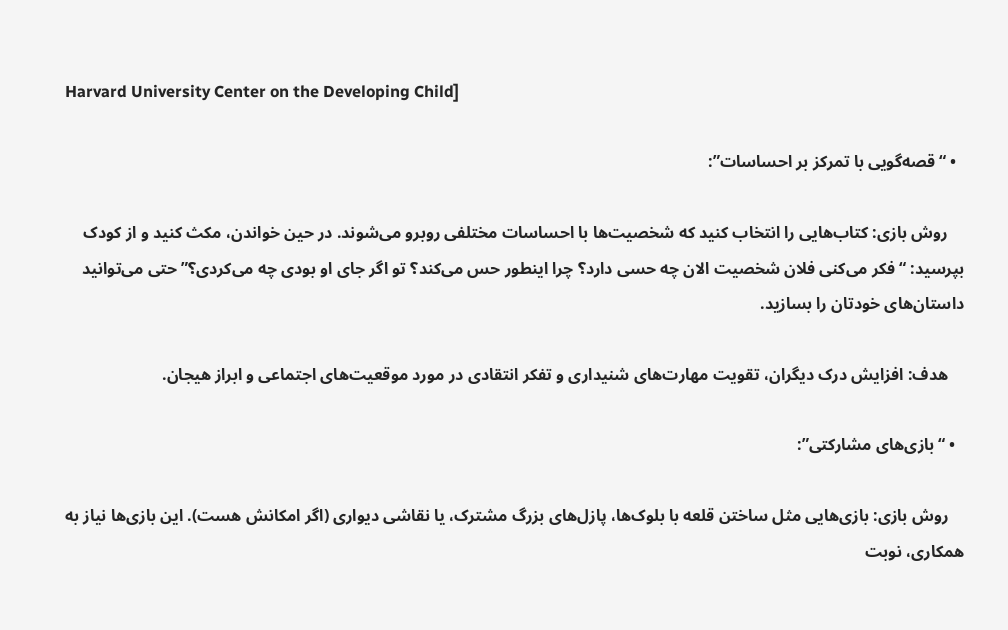Harvard University Center on the Developing Child]

  • “قصه‌گویی با تمرکز بر احساسات”:

    روش بازی: کتاب‌هایی را انتخاب کنید که شخصیت‌ها با احساسات مختلفی روبرو می‌شوند. در حین خواندن، مکث کنید و از کودک بپرسید: “فکر می‌کنی فلان شخصیت الان چه حسی دارد؟ چرا اینطور حس می‌کند؟ تو اگر جای او بودی چه می‌کردی؟” حتی می‌توانید داستان‌های خودتان را بسازید.

    هدف: افزایش درک دیگران، تقویت مهارت‌های شنیداری و تفکر انتقادی در مورد موقعیت‌های اجتماعی و ابراز هیجان.

  • “بازی‌های مشارکتی”:

    روش بازی: بازی‌هایی مثل ساختن قلعه با بلوک‌ها، پازل‌های بزرگ مشترک، یا نقاشی دیواری (اگر امکانش هست). این بازی‌ها نیاز به همکاری، نوبت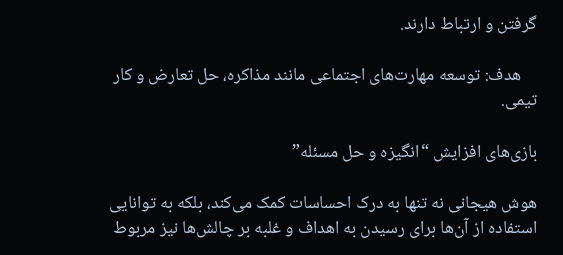گرفتن و ارتباط دارند.

    هدف: توسعه مهارت‌های اجتماعی مانند مذاکره، حل تعارض و کار تیمی.

بازی‌های افزایش “انگیزه و حل مسئله”

هوش هیجانی نه تنها به درک احساسات کمک می‌کند، بلکه به توانایی استفاده از آن‌ها برای رسیدن به اهداف و غلبه بر چالش‌ها نیز مربوط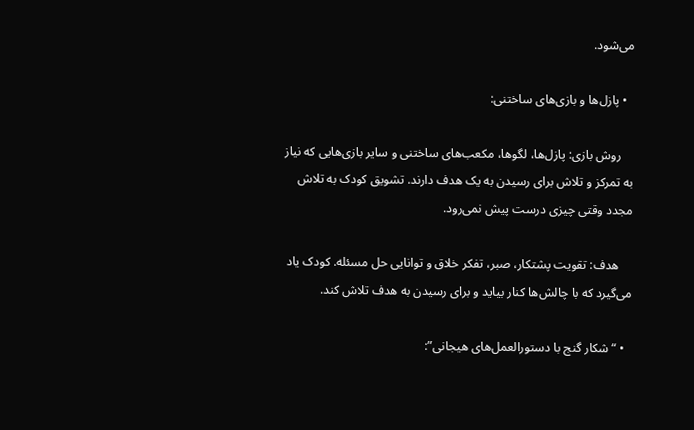می‌شود.

  • پازل‌ها و بازی‌های ساختنی:

    روش بازی: پازل‌ها، لگوها، مکعب‌های ساختنی و سایر بازی‌هایی که نیاز به تمرکز و تلاش برای رسیدن به یک هدف دارند. تشویق کودک به تلاش مجدد وقتی چیزی درست پیش نمی‌رود.

    هدف: تقویت پشتکار، صبر، تفکر خلاق و توانایی حل مسئله. کودک یاد می‌گیرد که با چالش‌ها کنار بیاید و برای رسیدن به هدف تلاش کند.

  • “شکار گنج با دستورالعمل‌های هیجانی”: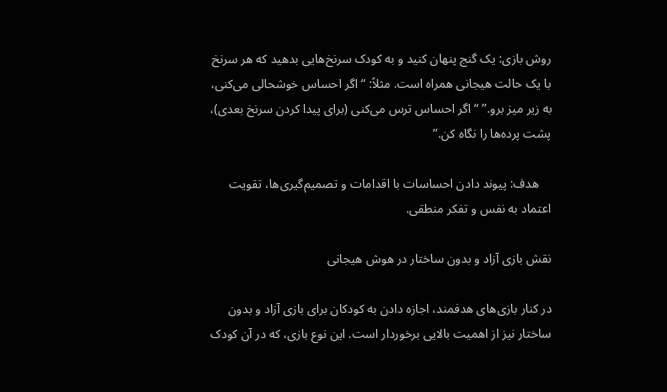روش بازی: یک گنج پنهان کنید و به کودک سرنخ‌هایی بدهید که هر سرنخ با یک حالت هیجانی همراه است. مثلاً: “اگر احساس خوشحالی می‌کنی، به زیر میز برو.” “اگر احساس ترس می‌کنی (برای پیدا کردن سرنخ بعدی)، پشت پرده‌ها را نگاه کن.”

    هدف: پیوند دادن احساسات با اقدامات و تصمیم‌گیری‌ها، تقویت اعتماد به نفس و تفکر منطقی.

نقش بازی آزاد و بدون ساختار در هوش هیجانی

در کنار بازی‌های هدفمند، اجازه دادن به کودکان برای بازی آزاد و بدون ساختار نیز از اهمیت بالایی برخوردار است. این نوع بازی، که در آن کودک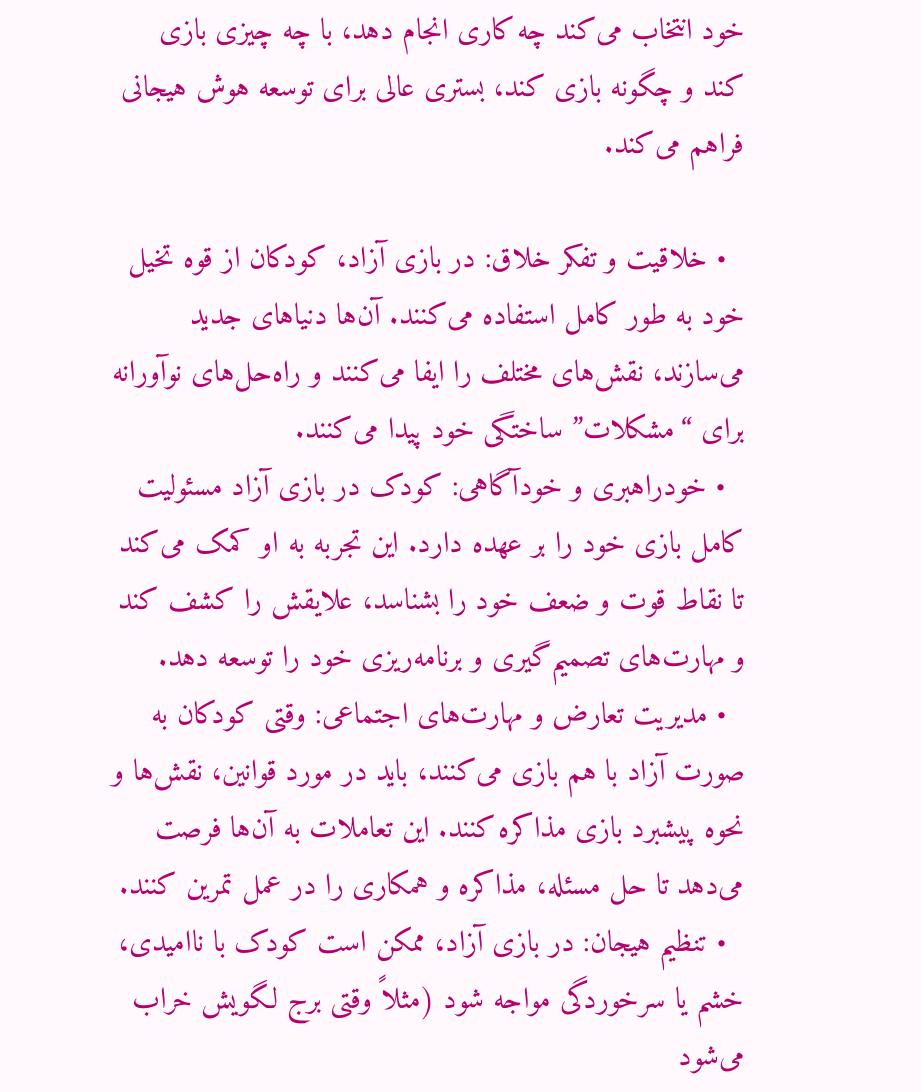خود انتخاب می‌کند چه کاری انجام دهد، با چه چیزی بازی کند و چگونه بازی کند، بستری عالی برای توسعه هوش هیجانی فراهم می‌کند.

  • خلاقیت و تفکر خلاق: در بازی آزاد، کودکان از قوه تخیل خود به طور کامل استفاده می‌کنند. آن‌ها دنیاهای جدید می‌سازند، نقش‌های مختلف را ایفا می‌کنند و راه‌حل‌های نوآورانه برای “مشکلات” ساختگی خود پیدا می‌کنند.
  • خودراهبری و خودآگاهی: کودک در بازی آزاد مسئولیت کامل بازی خود را بر عهده دارد. این تجربه به او کمک می‌کند تا نقاط قوت و ضعف خود را بشناسد، علایقش را کشف کند و مهارت‌های تصمیم‌گیری و برنامه‌ریزی خود را توسعه دهد.
  • مدیریت تعارض و مهارت‌های اجتماعی: وقتی کودکان به صورت آزاد با هم بازی می‌کنند، باید در مورد قوانین، نقش‌ها و نحوه پیشبرد بازی مذاکره کنند. این تعاملات به آن‌ها فرصت می‌دهد تا حل مسئله، مذاکره و همکاری را در عمل تمرین کنند.
  • تنظیم هیجان: در بازی آزاد، ممکن است کودک با ناامیدی، خشم یا سرخوردگی مواجه شود (مثلاً وقتی برج لگویش خراب می‌شود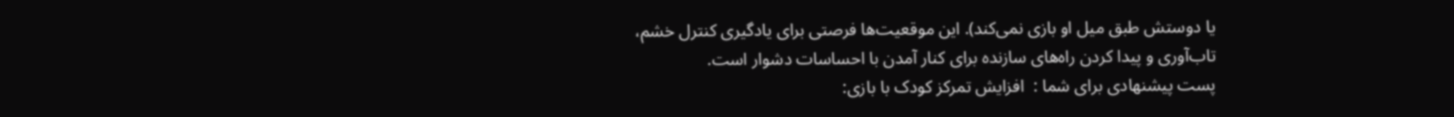یا دوستش طبق میل او بازی نمی‌کند). این موقعیت‌ها فرصتی برای یادگیری کنترل خشم، تاب‌آوری و پیدا کردن راه‌های سازنده برای کنار آمدن با احساسات دشوار است.
پست پیشنهادی برای شما :  افزایش تمرکز کودک با بازی: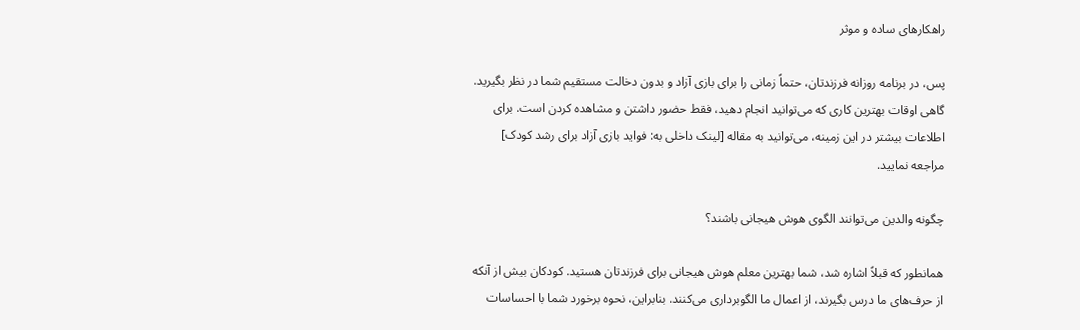راهکارهای ساده و موثر

پس، در برنامه روزانه فرزندتان، حتماً زمانی را برای بازی آزاد و بدون دخالت مستقیم شما در نظر بگیرید. گاهی اوقات بهترین کاری که می‌توانید انجام دهید، فقط حضور داشتن و مشاهده کردن است. برای اطلاعات بیشتر در این زمینه، می‌توانید به مقاله [لینک داخلی به: فواید بازی آزاد برای رشد کودک] مراجعه نمایید.

چگونه والدین می‌توانند الگوی هوش هیجانی باشند؟

همانطور که قبلاً اشاره شد، شما بهترین معلم هوش هیجانی برای فرزندتان هستید. کودکان بیش از آنکه از حرف‌های ما درس بگیرند، از اعمال ما الگوبرداری می‌کنند. بنابراین، نحوه برخورد شما با احساسات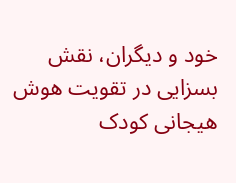خود و دیگران، نقش بسزایی در تقویت هوش هیجانی کودک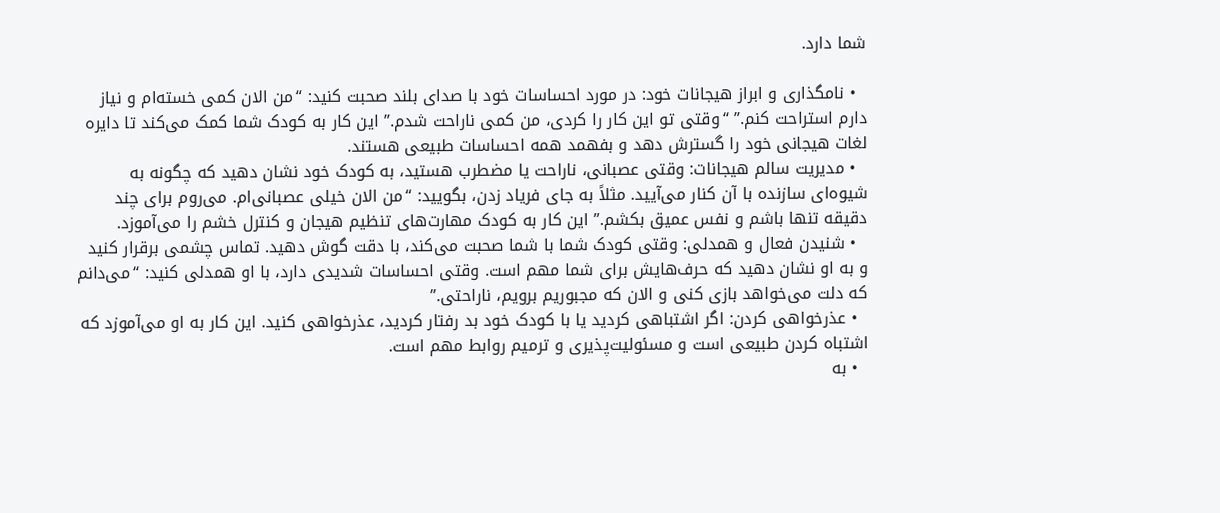شما دارد.

  • نامگذاری و ابراز هیجانات خود: در مورد احساسات خود با صدای بلند صحبت کنید: “من الان کمی خسته‌ام و نیاز دارم استراحت کنم.” “وقتی تو این کار را کردی، من کمی ناراحت شدم.” این کار به کودک شما کمک می‌کند تا دایره لغات هیجانی خود را گسترش دهد و بفهمد همه احساسات طبیعی هستند.
  • مدیریت سالم هیجانات: وقتی عصبانی، ناراحت یا مضطرب هستید، به کودک خود نشان دهید که چگونه به شیوه‌ای سازنده با آن کنار می‌آیید. مثلاً به جای فریاد زدن، بگویید: “من الان خیلی عصبانی‌ام. می‌روم برای چند دقیقه تنها باشم و نفس عمیق بکشم.” این کار به کودک مهارت‌های تنظیم هیجان و کنترل خشم را می‌آموزد.
  • شنیدن فعال و همدلی: وقتی کودک شما با شما صحبت می‌کند، با دقت گوش دهید. تماس چشمی برقرار کنید و به او نشان دهید که حرف‌هایش برای شما مهم است. وقتی احساسات شدیدی دارد، با او همدلی کنید: “می‌دانم که دلت می‌خواهد بازی کنی و الان که مجبوریم برویم، ناراحتی.”
  • عذرخواهی کردن: اگر اشتباهی کردید یا با کودک خود بد رفتار کردید، عذرخواهی کنید. این کار به او می‌آموزد که اشتباه کردن طبیعی است و مسئولیت‌پذیری و ترمیم روابط مهم است.
  • به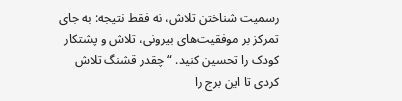رسمیت شناختن تلاش، نه فقط نتیجه: به جای تمرکز بر موفقیت‌های بیرونی، تلاش و پشتکار کودک را تحسین کنید. “چقدر قشنگ تلاش کردی تا این برج را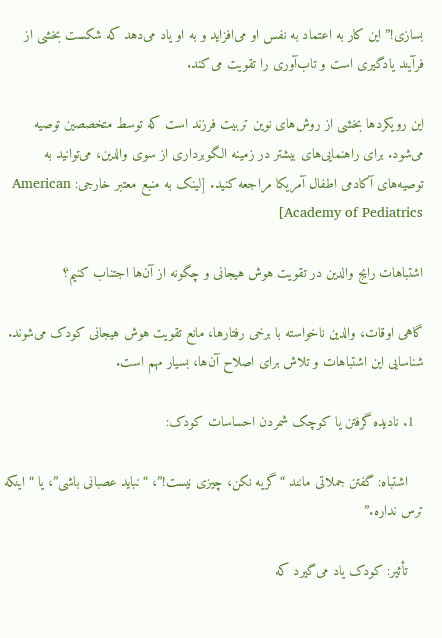بسازی!” این کار به اعتماد به نفس او می‌افزاید و به او یاد می‌دهد که شکست بخشی از فرآیند یادگیری است و تاب‌آوری را تقویت می‌کند.

این رویکردها بخشی از روش‌های نوین تربیت فرزند است که توسط متخصصین توصیه می‌شود. برای راهنمایی‌های بیشتر در زمینه الگوبرداری از سوی والدین، می‌توانید به توصیه‌های آکادمی اطفال آمریکا مراجعه کنید. [لینک به منبع معتبر خارجی: American Academy of Pediatrics]

اشتباهات رایج والدین در تقویت هوش هیجانی و چگونه از آن‌ها اجتناب کنیم؟

گاهی اوقات، والدین ناخواسته با برخی رفتارها، مانع تقویت هوش هیجانی کودک می‌شوند. شناسایی این اشتباهات و تلاش برای اصلاح آن‌ها، بسیار مهم است.

  1. نادیده گرفتن یا کوچک شمردن احساسات کودک:

    اشتباه: گفتن جملاتی مانند “گریه نکن، چیزی نیست!”، “نباید عصبانی باشی”، یا “اینکه ترس نداره.”

    تأثیر: کودک یاد می‌گیرد که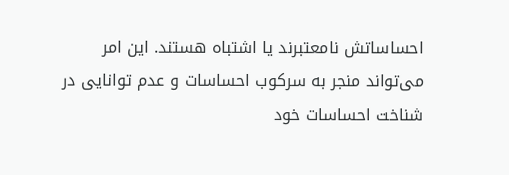احساساتش نامعتبرند یا اشتباه هستند. این امر می‌تواند منجر به سرکوب احساسات و عدم توانایی در شناخت احساسات خود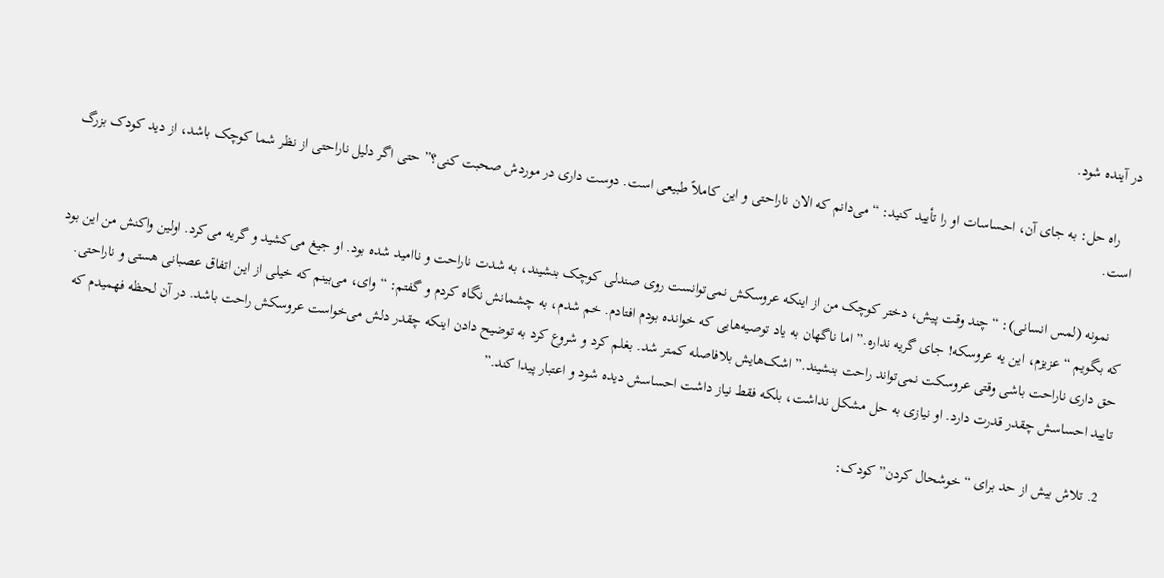در آینده شود.

    راه حل: به جای آن، احساسات او را تأیید کنید: “می‌دانم که الان ناراحتی و این کاملاً طبیعی است. دوست داری در موردش صحبت کنی؟” حتی اگر دلیل ناراحتی از نظر شما کوچک باشد، از دید کودک بزرگ است.

    نمونه (لمس انسانی): “چند وقت پیش، دختر کوچک من از اینکه عروسکش نمی‌توانست روی صندلی کوچک بنشیند، به شدت ناراحت و ناامید شده بود. او جیغ می‌کشید و گریه می‌کرد. اولین واکنش من این بود که بگویم “عزیزم، این یه عروسکه! جای گریه نداره.” اما ناگهان به یاد توصیه‌هایی که خوانده بودم افتادم. خم شدم، به چشمانش نگاه کردم و گفتم: “وای، می‌بینم که خیلی از این اتفاق عصبانی هستی و ناراحتی. حق داری ناراحت باشی وقتی عروسکت نمی‌تواند راحت بنشیند.” اشک‌هایش بلافاصله کمتر شد. بغلم کرد و شروع کرد به توضیح دادن اینکه چقدر دلش می‌خواست عروسکش راحت باشد. در آن لحظه فهمیدم که تایید احساسش چقدر قدرت دارد. او نیازی به حل مشکل نداشت، بلکه فقط نیاز داشت احساسش دیده شود و اعتبار پیدا کند.”

  2. تلاش بیش از حد برای “خوشحال کردن” کودک: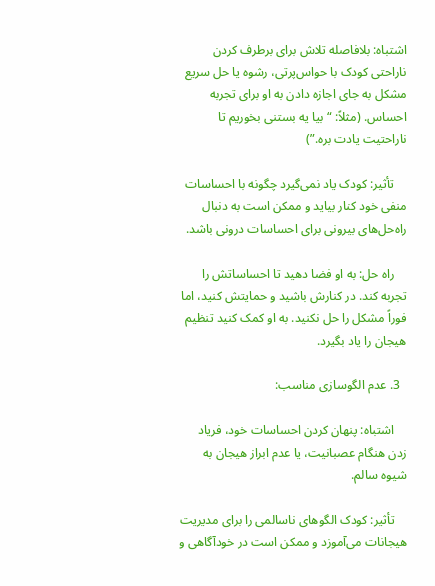اشتباه: بلافاصله تلاش برای برطرف کردن ناراحتی کودک با حواس‌پرتی، رشوه یا حل سریع مشکل به جای اجازه دادن به او برای تجربه احساس. (مثلاً: “بیا یه بستنی بخوریم تا ناراحتیت یادت بره.”)

    تأثیر: کودک یاد نمی‌گیرد چگونه با احساسات منفی خود کنار بیاید و ممکن است به دنبال راه‌حل‌های بیرونی برای احساسات درونی باشد.

    راه حل: به او فضا دهید تا احساساتش را تجربه کند. در کنارش باشید و حمایتش کنید، اما فوراً مشکل را حل نکنید. به او کمک کنید تنظیم هیجان را یاد بگیرد.

  3. عدم الگوسازی مناسب:

    اشتباه: پنهان کردن احساسات خود، فریاد زدن هنگام عصبانیت، یا عدم ابراز هیجان به شیوه سالم.

    تأثیر: کودک الگوهای ناسالمی را برای مدیریت هیجانات می‌آموزد و ممکن است در خودآگاهی و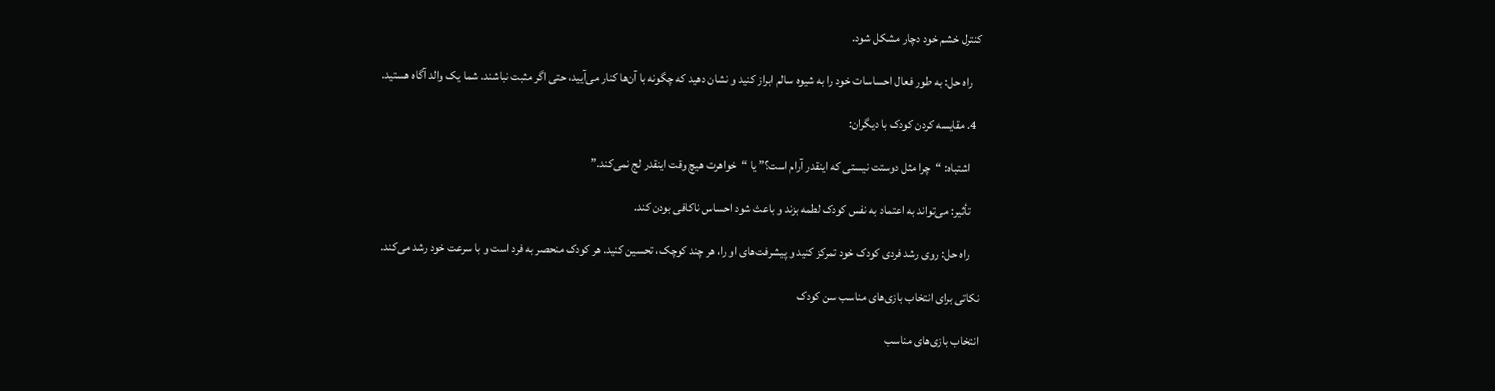کنترل خشم خود دچار مشکل شود.

    راه حل: به طور فعال احساسات خود را به شیوه سالم ابراز کنید و نشان دهید که چگونه با آن‌ها کنار می‌آیید، حتی اگر مثبت نباشند. شما یک والد آگاه هستید.

  4. مقایسه کردن کودک با دیگران:

    اشتباه: “چرا مثل دوستت نیستی که اینقدر آرام است؟” یا “خواهرت هیچ وقت اینقدر لج نمی‌کند.”

    تأثیر: می‌تواند به اعتماد به نفس کودک لطمه بزند و باعث شود احساس ناکافی بودن کند.

    راه حل: روی رشد فردی کودک خود تمرکز کنید و پیشرفت‌های او را، هر چند کوچک، تحسین کنید. هر کودک منحصر به فرد است و با سرعت خود رشد می‌کند.

نکاتی برای انتخاب بازی‌های مناسب سن کودک

انتخاب بازی‌های مناسب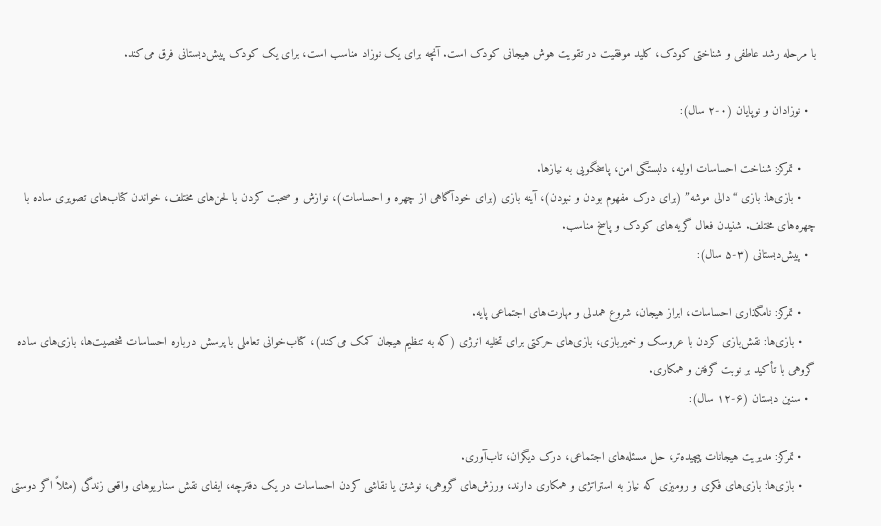با مرحله رشد عاطفی و شناختی کودک، کلید موفقیت در تقویت هوش هیجانی کودک است. آنچه برای یک نوزاد مناسب است، برای یک کودک پیش‌دبستانی فرق می‌کند.

  • نوزادان و نوپایان (۰-۲ سال):

    • تمرکز: شناخت احساسات اولیه، دلبستگی امن، پاسخگویی به نیازها.
    • بازی‌ها: بازی “دالی موشه” (برای درک مفهوم بودن و نبودن)، آینه بازی (برای خودآگاهی از چهره و احساسات)، نوازش و صحبت کردن با لحن‌های مختلف، خواندن کتاب‌های تصویری ساده با چهره‌های مختلف. شنیدن فعال گریه‌های کودک و پاسخ مناسب.
  • پیش‌دبستانی (۳-۵ سال):

    • تمرکز: نامگذاری احساسات، ابراز هیجان، شروع همدلی و مهارت‌های اجتماعی پایه.
    • بازی‌ها: نقش‌بازی کردن با عروسک و خمیربازی، بازی‌های حرکتی برای تخلیه انرژی (که به تنظیم هیجان کمک می‌کند)، کتاب‌خوانی تعاملی با پرسش درباره احساسات شخصیت‌ها، بازی‌های ساده گروهی با تأکید بر نوبت گرفتن و همکاری.
  • سنین دبستان (۶-۱۲ سال):

    • تمرکز: مدیریت هیجانات پیچیده‌تر، حل مسئله‌های اجتماعی، درک دیگران، تاب‌آوری.
    • بازی‌ها: بازی‌های فکری و رومیزی که نیاز به استراتژی و همکاری دارند، ورزش‌های گروهی، نوشتن یا نقاشی کردن احساسات در یک دفترچه، ایفای نقش سناریوهای واقعی زندگی (مثلاً اگر دوستی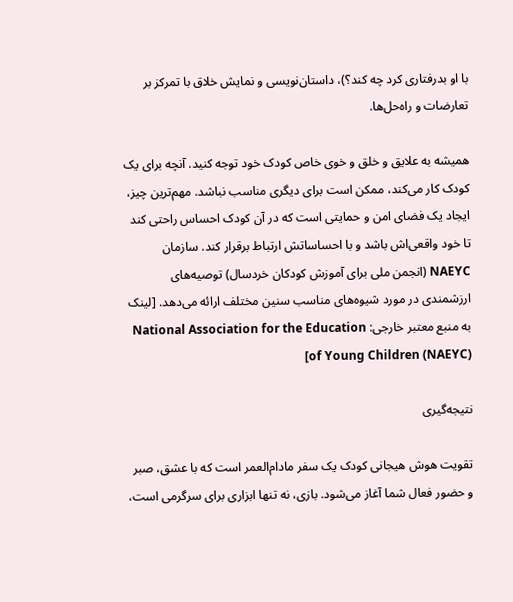با او بدرفتاری کرد چه کند؟)، داستان‌نویسی و نمایش خلاق با تمرکز بر تعارضات و راه‌حل‌ها.

همیشه به علایق و خلق و خوی خاص کودک خود توجه کنید. آنچه برای یک کودک کار می‌کند، ممکن است برای دیگری مناسب نباشد. مهم‌ترین چیز، ایجاد یک فضای امن و حمایتی است که در آن کودک احساس راحتی کند تا خود واقعی‌اش باشد و با احساساتش ارتباط برقرار کند. سازمان NAEYC (انجمن ملی برای آموزش کودکان خردسال) توصیه‌های ارزشمندی در مورد شیوه‌های مناسب سنین مختلف ارائه می‌دهد. [لینک به منبع معتبر خارجی: National Association for the Education of Young Children (NAEYC)]

نتیجه‌گیری

تقویت هوش هیجانی کودک یک سفر مادام‌العمر است که با عشق، صبر و حضور فعال شما آغاز می‌شود. بازی، نه تنها ابزاری برای سرگرمی است،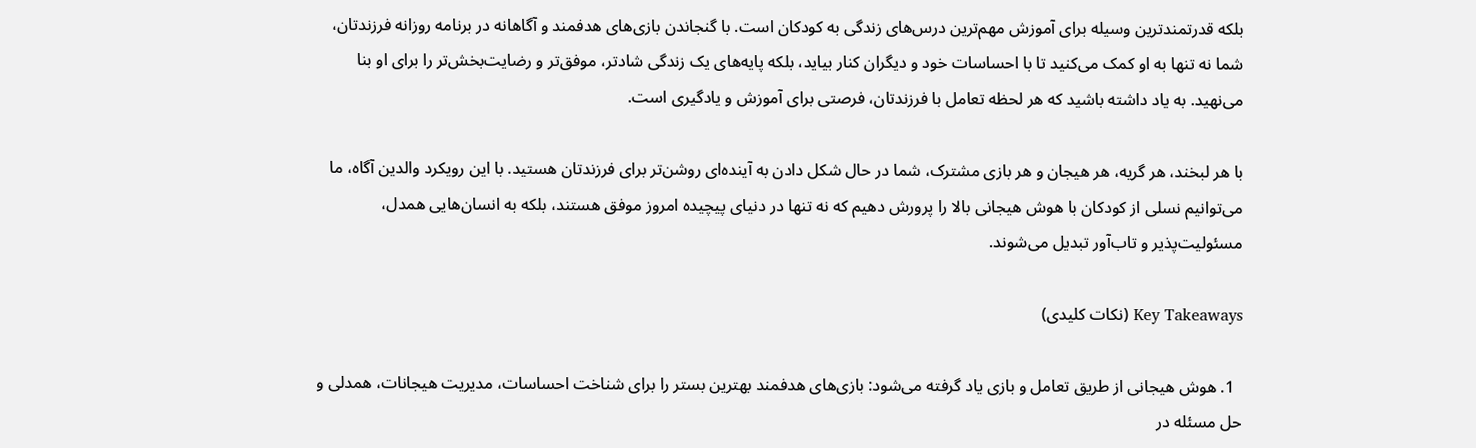بلکه قدرتمندترین وسیله برای آموزش مهم‌ترین درس‌های زندگی به کودکان است. با گنجاندن بازی‌های هدفمند و آگاهانه در برنامه روزانه فرزندتان، شما نه تنها به او کمک می‌کنید تا با احساسات خود و دیگران کنار بیاید، بلکه پایه‌های یک زندگی شادتر، موفق‌تر و رضایت‌بخش‌تر را برای او بنا می‌نهید. به یاد داشته باشید که هر لحظه تعامل با فرزندتان، فرصتی برای آموزش و یادگیری است.

با هر لبخند، هر گریه، هر هیجان و هر بازی مشترک، شما در حال شکل دادن به آینده‌ای روشن‌تر برای فرزندتان هستید. با این رویکرد والدین آگاه، ما می‌توانیم نسلی از کودکان با هوش هیجانی بالا را پرورش دهیم که نه تنها در دنیای پیچیده امروز موفق هستند، بلکه به انسان‌هایی همدل، مسئولیت‌پذیر و تاب‌آور تبدیل می‌شوند.

Key Takeaways (نکات کلیدی)

  1. هوش هیجانی از طریق تعامل و بازی یاد گرفته می‌شود: بازی‌های هدفمند بهترین بستر را برای شناخت احساسات، مدیریت هیجانات، همدلی و حل مسئله در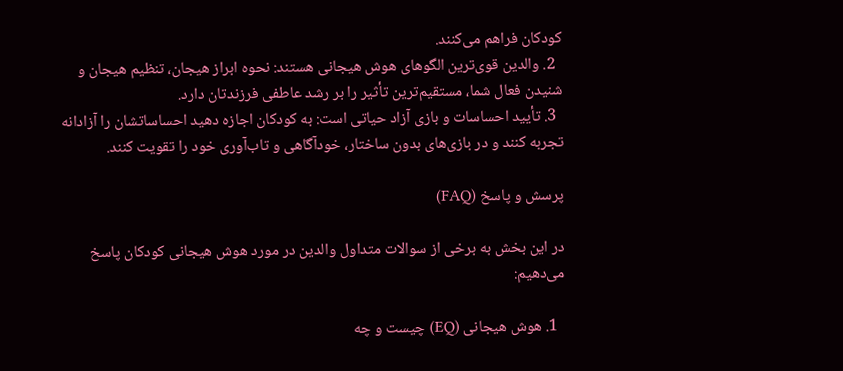کودکان فراهم می‌کنند.
  2. والدین قوی‌ترین الگوهای هوش هیجانی هستند: نحوه ابراز هیجان، تنظیم هیجان و شنیدن فعال شما، مستقیم‌ترین تأثیر را بر رشد عاطفی فرزندتان دارد.
  3. تأیید احساسات و بازی آزاد حیاتی است: به کودکان اجازه دهید احساساتشان را آزادانه تجربه کنند و در بازی‌های بدون ساختار، خودآگاهی و تاب‌آوری خود را تقویت کنند.

پرسش و پاسخ (FAQ)

در این بخش به برخی از سوالات متداول والدین در مورد هوش هیجانی کودکان پاسخ می‌دهیم:

  1. هوش هیجانی (EQ) چیست و چه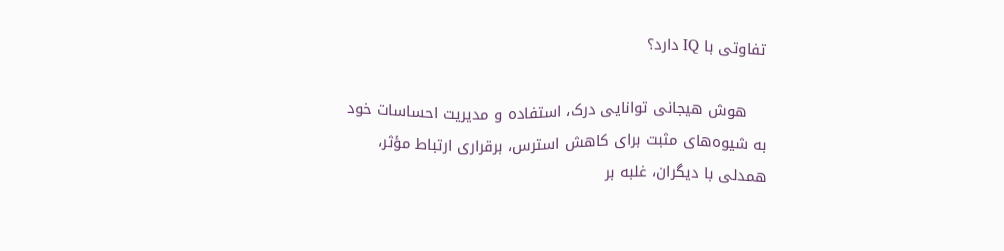تفاوتی با IQ دارد؟

    هوش هیجانی توانایی درک، استفاده و مدیریت احساسات خود به شیوه‌های مثبت برای کاهش استرس، برقراری ارتباط مؤثر، همدلی با دیگران، غلبه بر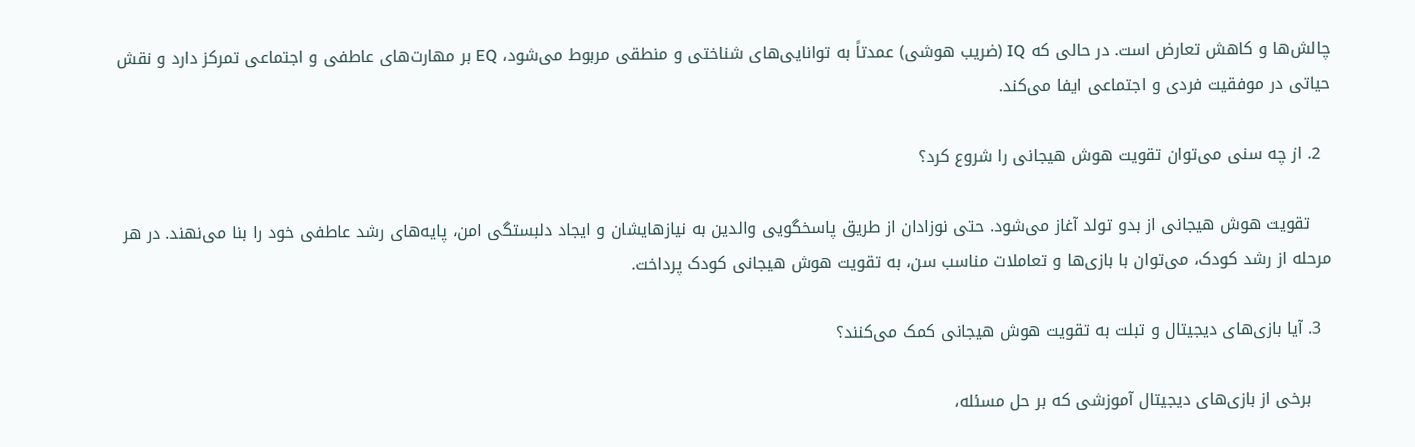چالش‌ها و کاهش تعارض است. در حالی که IQ (ضریب هوشی) عمدتاً به توانایی‌های شناختی و منطقی مربوط می‌شود، EQ بر مهارت‌های عاطفی و اجتماعی تمرکز دارد و نقش حیاتی در موفقیت فردی و اجتماعی ایفا می‌کند.

  2. از چه سنی می‌توان تقویت هوش هیجانی را شروع کرد؟

    تقویت هوش هیجانی از بدو تولد آغاز می‌شود. حتی نوزادان از طریق پاسخگویی والدین به نیازهایشان و ایجاد دلبستگی امن، پایه‌های رشد عاطفی خود را بنا می‌نهند. در هر مرحله از رشد کودک، می‌توان با بازی‌ها و تعاملات مناسب سن، به تقویت هوش هیجانی کودک پرداخت.

  3. آیا بازی‌های دیجیتال و تبلت به تقویت هوش هیجانی کمک می‌کنند؟

    برخی از بازی‌های دیجیتال آموزشی که بر حل مسئله،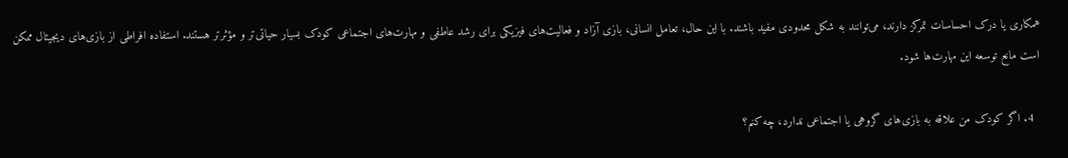همکاری یا درک احساسات تمرکز دارند، می‌توانند به شکل محدودی مفید باشند. با این حال، تعامل انسانی، بازی آزاد و فعالیت‌های فیزیکی برای رشد عاطفی و مهارت‌های اجتماعی کودک بسیار حیاتی‌تر و مؤثرتر هستند. استفاده افراطی از بازی‌های دیجیتال ممکن است مانع توسعه این مهارت‌ها شود.

  4. اگر کودک من علاقه به بازی‌های گروهی یا اجتماعی ندارد، چه کنم؟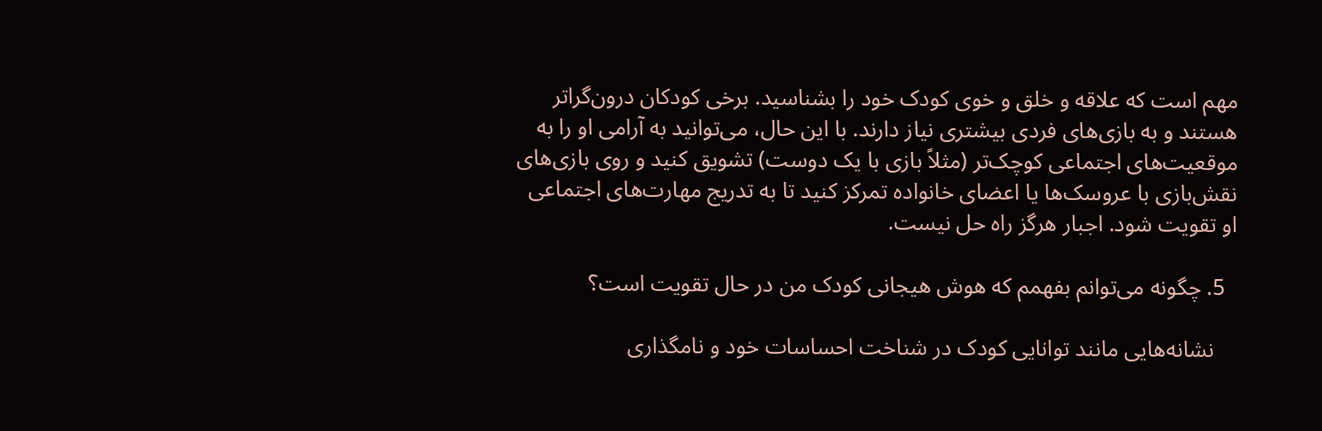مهم است که علاقه و خلق و خوی کودک خود را بشناسید. برخی کودکان درون‌گراتر هستند و به بازی‌های فردی بیشتری نیاز دارند. با این حال، می‌توانید به آرامی او را به موقعیت‌های اجتماعی کوچک‌تر (مثلاً بازی با یک دوست) تشویق کنید و روی بازی‌های نقش‌بازی با عروسک‌ها یا اعضای خانواده تمرکز کنید تا به تدریج مهارت‌های اجتماعی او تقویت شود. اجبار هرگز راه حل نیست.

  5. چگونه می‌توانم بفهمم که هوش هیجانی کودک من در حال تقویت است؟

    نشانه‌هایی مانند توانایی کودک در شناخت احساسات خود و نامگذاری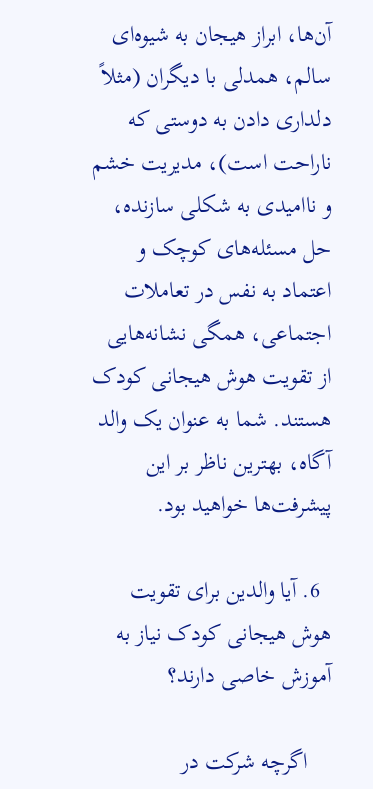آن‌ها، ابراز هیجان به شیوه‌ای سالم، همدلی با دیگران (مثلاً دلداری دادن به دوستی که ناراحت است)، مدیریت خشم و ناامیدی به شکلی سازنده، حل مسئله‌های کوچک و اعتماد به نفس در تعاملات اجتماعی، همگی نشانه‌هایی از تقویت هوش هیجانی کودک هستند. شما به عنوان یک والد آگاه، بهترین ناظر بر این پیشرفت‌ها خواهید بود.

  6. آیا والدین برای تقویت هوش هیجانی کودک نیاز به آموزش خاصی دارند؟

    اگرچه شرکت در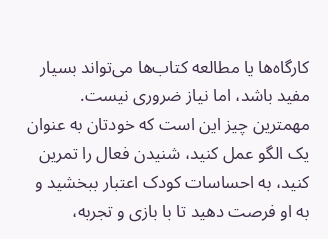کارگاه‌ها یا مطالعه کتاب‌ها می‌تواند بسیار مفید باشد، اما نیاز ضروری نیست. مهمترین چیز این است که خودتان به عنوان یک الگو عمل کنید، شنیدن فعال را تمرین کنید، به احساسات کودک اعتبار ببخشید و به او فرصت دهید تا با بازی و تجربه،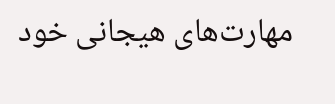مهارت‌های هیجانی خود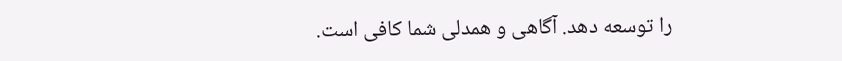را توسعه دهد. آگاهی و همدلی شما کافی است.